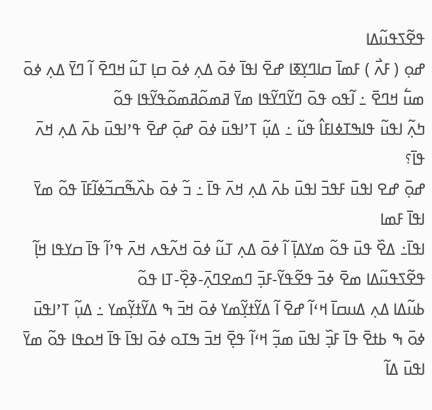ߟߐ߬ߖߟߎ߬ߡߊ
ߝߋ߲ ( ߓߍ߯ ) ߓߘߊ߫ ߛߊߣߌ߲ߧߊ ߝߐ߫ ߊߟߊ߫ ߦߋ߫ ߡߍ߲ ߦߋ߫ ߛߊ߲ ߠߎ߬ ߞߣߐ߫ ߊ߬ ߣߌ߫ ߡߍ߲ ߦߋ߫ ߘߎ߱ ߞߣߐ߫ ߸ ߊ߬ߟߋ ߟߋ߫ ߣߌ߬ߣߌ߬ߟߊ ߘߌ߫ ߥߘߋ߬ߥߘߋ߬ߟߌ߬ߟߊ ߟߋ߬
ߤߍ߲߬ ߊߟߎ߬ ߟߊߒߠߦߊߓߊ߮ ߟߎ߬ ߸ ߡߎ߲߬ ߠߴߊߟߎ߫ ߦߋ߫ ߝߋ߲߫ ߝߐ߫ ߟߴߊߟߎ߫ ߕߍ߫ ߡߍ߲ ߞߍ߫ ߟߊ߫؟
ߝߋ߲߫ ߝߐ ߊߟߎ߫ ߓߟߏ߫ ߊߟߎ߫ ߕߍ߫ ߡߍ߲ ߞߍ߫ ߟߊ߫ ߸ ߏ߬ ߦߋ߫ ߕߍ߰ߒ߬ߛߏ߬ߦߊ߬ߓߊ߫ ߟߋ߬ ߘߌ߫ ߊߟߊ߫ ߓߘߊ
ߊߟߊ߫߸ ߡߐ߰ ߟߎ߫ ߟߋ߬ ߘߌߡߊ߲߫ ߊ߬ ߦߋ߫ ߡߍ߲ ߠߎ߬ ߦߋ߫ ߞߍ߬ߟߍ ߞߍ߫ ߟߴߊ߬ ߟߊ߫ ߛߌߟߊ ߞߊ߲߬ ߟߐ߬ߖߟߎ߬ߡߊ ߘߐ߫ ߦߏ߫ ߟߐ߬ߟߌ߬-ߓߏ߲߫ ߣߘߐߣߍ߲߫-ߢߐ߲߰-ߠߊ ߟߋ߬
ߕߎ߬ߡߊ ߡߍ߲ ߡߎߛߊ߫ ߞߵߊ߬ ߝߐ߫ ߊ߬ ߡߌ߬ߙߌ߲߬ߘߌ ߦߋ߫ ߞߏ߫ ߒ ߡߌ߬ߙߌ߲߬ߘߌ ߸ ߡߎ߲߬ ߠߴߊߟߎ߫ ߦߋ߫ ߒ ߕߙߐ߫ ߟߊ߫ ߓߏ߲߰ ߊߟߎ߫ ߘߏ߲߬ ߞߵߊ߬ ߟߐ߲߫ ߞߏ߫ ߒߠߋ ߦߋ߫ ߊߟߊ߫ ߟߊ߫ ߞߋߟߊ ߟߋ߬ ߘߌ߫ ߊߟߎ߫ ߡߊ߬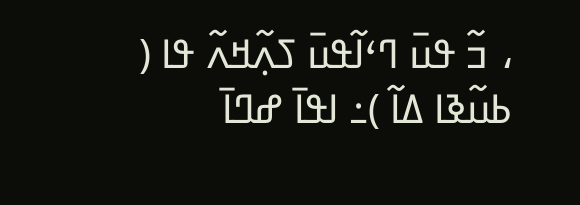، ߏ߬ ߟߎ߫ ߣߵߊ߬ߟߎ߫ ߖߍ߲߬ߞߍ߬ ߟߊ ( ߕߎ߬ߢߊ ߡߊ߬ )߸ ߊߟߊ߫ ߝߣߊ߫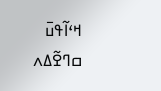ߞߵߊ߬ߟߎ߫ ߛߣߐ߬ߡߍ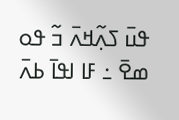ߟߎ߫ ߖߍ߲߬ߞߍ߫ ߏ߬ ߟߋ ߘߐ߫ ߸ ߓߊ ߊߟߊ߫ ߕߍ߫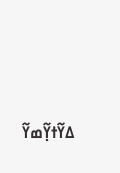ߡߌ߬ߙߌ߲߬ߘߌ߬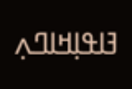ߔߊߟߊ߲ߞߊߣߍ߲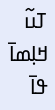ߠߎ߬ ߞߊ߲ߘߊ߫ ߟߊ߫